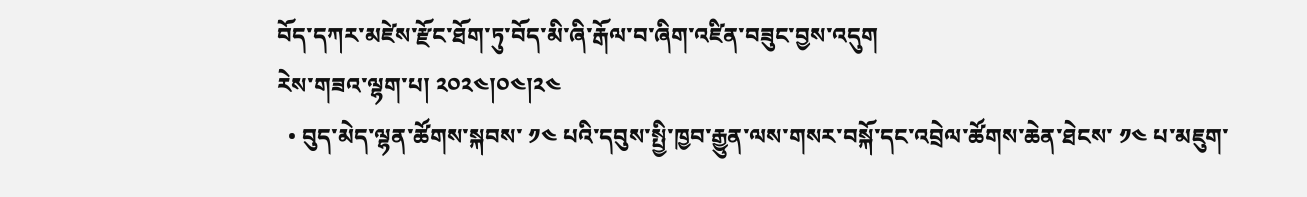བོད་དཀར་མཛེས་རྫོང་ཐོག་ཏུ་བོད་མི་ཞི་རྒོལ་བ་ཞིག་འཛིན་བཟུང་བྱས་འདུག
རེས་གཟའ་ལྷག་པ། ༢༠༢༤།༠༤།༢༤
  • བུད་མེད་ལྷན་ཚོགས་སྐབས་ ༡༤ པའི་དབུས་སྤྱི་ཁྱབ་རྒྱུན་ལས་གསར་བསྐོ་དང་འབྲེལ་ཚོགས་ཆེན་ཐེངས་ ༡༤ པ་མཇུག་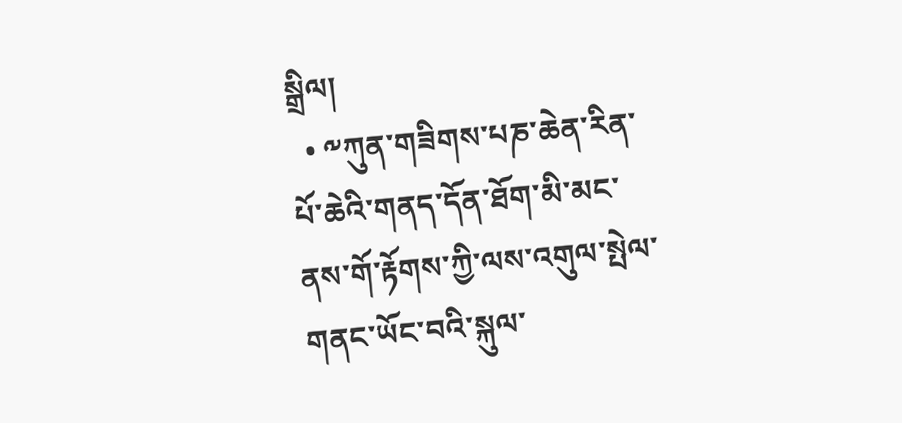སྒྲིལ།
  • ༸ཀུན་གཟིགས་པཎ་ཆེན་རིན་པོ་ཆེའི་གནད་དོན་ཐོག་མི་མང་ནས་གོ་རྟོགས་ཀྱི་ལས་འགུལ་སྤེལ་གནང་ཡོང་བའི་སྐུལ་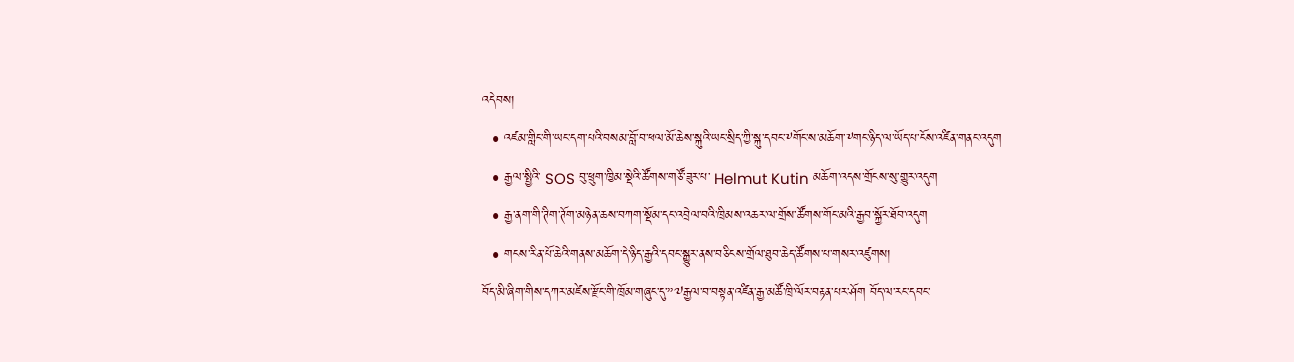འདེབས།
  • འཛམ་གླིང་གི་ཡང་དག་པའི་བསམ་བློ་བ་ཕལ་མོ་ཆེས་སྐུའི་ཡང་སྲིད་ཀྱི་སྐུ་དབང་༸གོང་ས་མཆོག་༸གང་ཉིད་ལ་ཡོད་པ་ངོས་འཛིན་གནང་འདུག
  • རྒྱལ་སྤྱིའི་ SOS བུ་ཕྲུག་ཁྱིམ་སྡེའི་ཚོགས་གཙོ་ཟུར་པ་ Helmut Kutin མཆོག་འདས་གྲོངས་སུ་གྱུར་འདུག
  • རྒྱ་ནག་གི་ཊིག་ཊོག་མཉེན་ཆས་བཀག་སྡོམ་དང་འབྲེལ་བའི་ཁྲིམས་འཆར་ལ་གྲོས་ཚོགས་གོང་མའི་རྒྱབ་སྐྱོར་ཐོབ་འདུག
  • གངས་རིན་པོ་ཆེའི་གནས་མཆོག་དེ་ཉིད་རྒྱའི་དབང་སྒྱུར་ནས་བཅིངས་གྲོལ་ཐུབ་ཆེད་ཚོགས་པ་གསར་འཛུགས།
བོད་མི་ཞིག་གིས་དཀར་མཛེས་རྫོང་གི་ཁྲོམ་གཞུང་དུ་’’༧རྒྱལ་བ་བསྟན་འཛིན་རྒྱ་མཚོ་ཁྲི་ལོར་བརྟན་པར་ཤོག བོད་ལ་རང་དབང་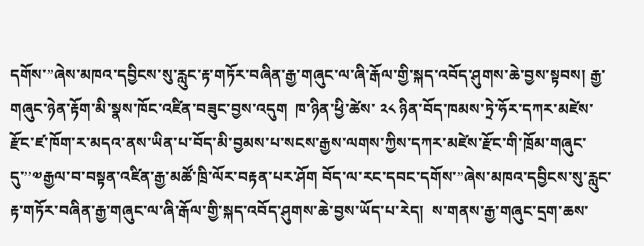དགོས་”ཞེས་མཁའ་དབྱིངས་སུ་རླུང་རྟ་གཏོར་བཞིན་རྒྱ་གཞུང་ལ་ཞི་རྒོལ་གྱི་སྐད་འབོད་ཤུགས་ཆེ་བྱས་སྟབས། རྒྱ་གཞུང་ཉེན་རྟོག་མི་སྣས་ཁོང་འཛིན་བཟུང་བྱས་འདུག  ཁ་ཉིན་ཕྱི་ཚེས་ ༢༨ ཉིན་བོད་ཁམས་ཏྲེ་ཧོར་དཀར་མཛེས་རྫོང་ཛ་ཁོག་ར་མདའ་ནས་ཡིན་པ་བོད་མི་བྱམས་པ་སངས་རྒྱས་ལགས་ཀྱིས་དཀར་མཛེས་རྫོང་གི་ཁྲོམ་གཞུང་དུ་’’༧རྒྱལ་བ་བསྟན་འཛིན་རྒྱ་མཚོ་ཁྲི་ལོར་བརྟན་པར་ཤོག བོད་ལ་རང་དབང་དགོས་”ཞེས་མཁའ་དབྱིངས་སུ་རླུང་རྟ་གཏོར་བཞིན་རྒྱ་གཞུང་ལ་ཞི་རྒོལ་གྱི་སྐད་འབོད་ཤུགས་ཆེ་བྱས་ཡོད་པ་རེད།  ས་གནས་རྒྱ་གཞུང་དྲག་ཆས་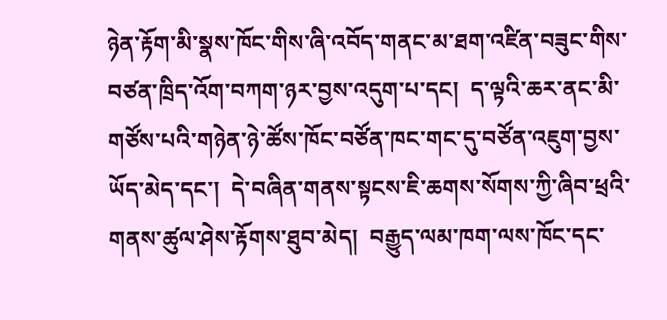ཉེན་རྟོག་མི་སྣས་ཁོང་གིས་ཞི་འབོད་གནང་མ་ཐག་འཛིན་བཟུང་གིས་བཙན་ཁྲིད་འོག་བཀག་ཉར་བྱས་འདུག་པ་དང།  ད་ལྟའི་ཆར་ནང་མི་གཙོས་པའི་གཉེན་ཉེ་ཚོས་ཁོང་བཙོན་ཁང་གང་དུ་བཙོན་འཇུག་བྱས་ཡོད་མེད་དང་།  དེ་བཞིན་གནས་སྟངས་ཇི་ཆགས་སོགས་ཀྱི་ཞིབ་ཕྲའི་གནས་ཚུལ་ཤེས་རྟོགས་ཐུབ་མེད།  བརྒྱུད་ལམ་ཁག་ལས་ཁོང་དང་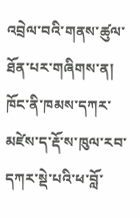འབྲེལ་བའི་གནས་ཚུལ་ཐོན་པར་གཞིགས་ན། ཁོང་ནི་ཁམས་དཀར་མཛེས་ད་རྡོ་ས་ཁུལ་རབ་དཀར་སྡེ་པའི་ཕ་བློ་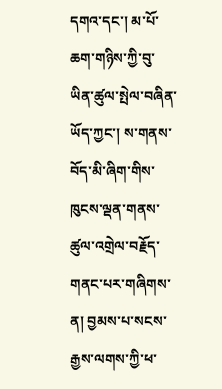དགའ་དང་། མ་པོ་ཆག་གཉིས་ཀྱི་བུ་ཡིན་ཚུལ་སྤེལ་བཞིན་ཡོད་ཀྱང་། ས་གནས་བོད་མི་ཞིག་གིས་ཁུངས་ལྡན་གནས་ཚུལ་འགྲེལ་བརྗོད་གནང་པར་གཞིགས་ན། བྱམས་པ་སངས་རྒྱས་ལགས་ཀྱི་ཕ་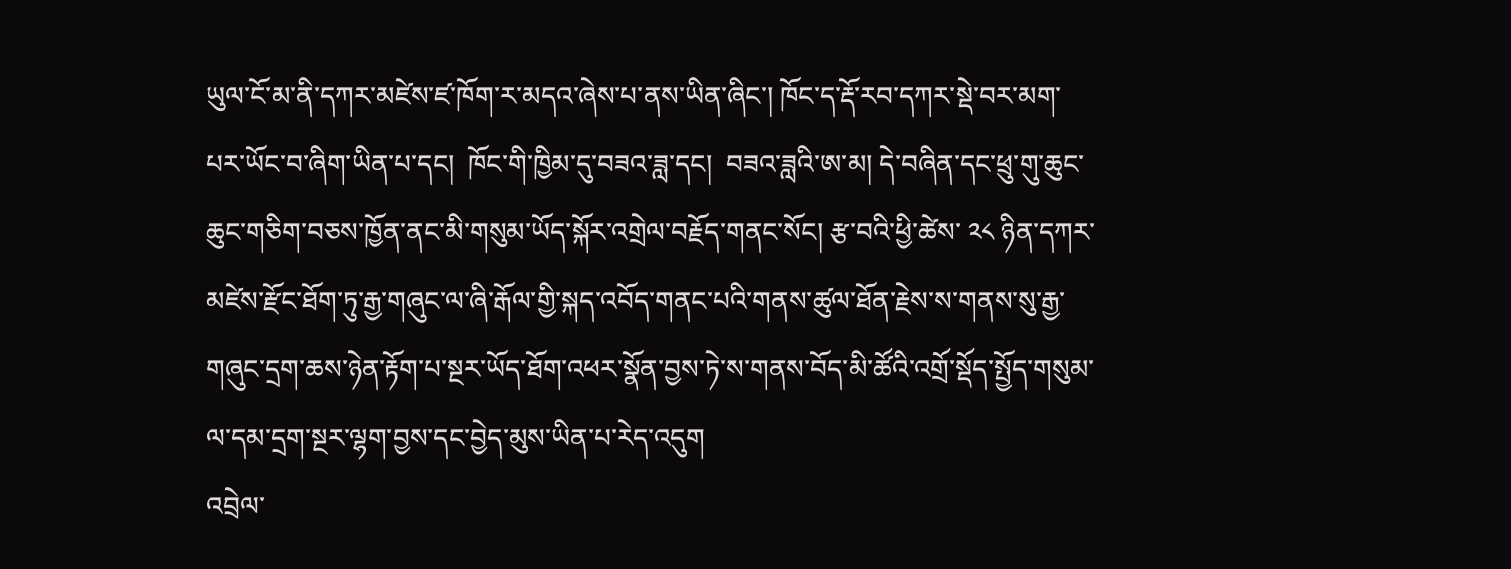ཡུལ་ངོ་མ་ནི་དཀར་མཛེས་ཛ་ཁོག་ར་མདའ་ཞེས་པ་ནས་ཡིན་ཞིང་། ཁོང་ད་རྡོ་རབ་དཀར་སྡེ་བར་མག་པར་ཡོང་བ་ཞིག་ཡིན་པ་དང།  ཁོང་གི་ཁྱིམ་དུ་བཟའ་ཟླ་དང།  བཟའ་ཟླའི་ཨ་མ། དེ་བཞིན་དང་ཕྲུ་གུ་ཆུང་ཆུང་གཅིག་བཅས་ཁྱོན་ནང་མི་གསུམ་ཡོད་སྐོར་འགྲེལ་བརྗོད་གནང་སོང། རྩ་བའི་ཕྱི་ཚེས་ ༢༨ ཉིན་དཀར་མཛེས་རྫོང་ཐོག་ཏུ་རྒྱ་གཞུང་ལ་ཞི་རྒོལ་གྱི་སྐད་འབོད་གནང་པའི་གནས་ཚུལ་ཐོན་རྗེས་ས་གནས་སུ་རྒྱ་གཞུང་དྲག་ཆས་ཉེན་རྟོག་པ་སྔར་ཡོད་ཐོག་འཕར་སྣོན་བྱས་ཏེ་ས་གནས་བོད་མི་ཚོའི་འགྲོ་སྡོད་སྤྱོད་གསུམ་ལ་དམ་དྲག་སྔར་ལྷག་བྱས་དང་བྱེད་མུས་ཡིན་པ་རེད་འདུག
འབྲེལ་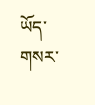ཡོད་གསར་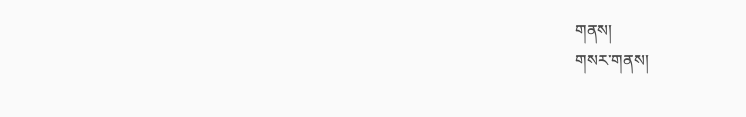གནས།
གསར་གནས།